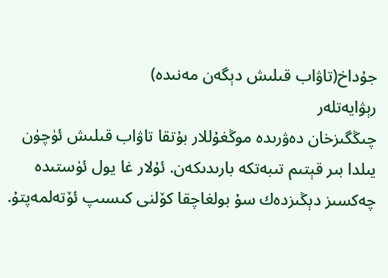جۇداخ(تاۋاب قىلىش دېگەن مەنىدە)
رېۋايەتلەر
چىڭگىزخان دەۋرىدە موڭغۇللار بۇتقا تاۋاب قىلىش ئۈچۈن يىلدا بىر قېتىم تىبەتكە بارىدىكەن. ئۇلار غا يول ئۈستىدە چەكسىز دېڭىزدەك سۇ بولغاچقا كۆلنى كىسىپ ئۆتەلمەپتۇ.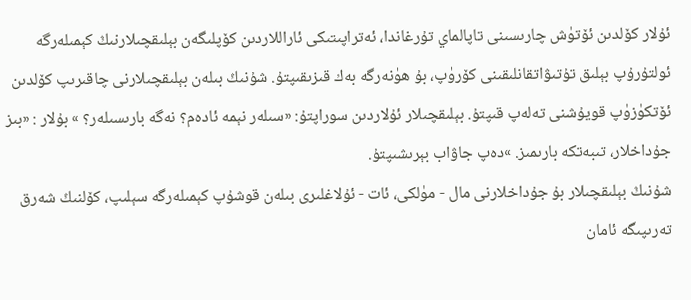ئۇلار كۆلدىن ئۆتۈش چارىسىنى تاپالماي تۇرغاندا، ئەتراپىتىكى ئاراللاردىن كۆپلىگەن بېلىقچىلارنىڭ كېمىلەرگە ئولتۇرۇپ بېلىق تۇتىۋاتقانلىقىنى كۆرۈپ، بۇ ھۈنەرگە بەك قىزىقىپتۇ. شۇنىڭ بىلەن بېلىقچىلارنى چاقىرىپ كۆلدىن ئۆتكۈزۈپ قويۇشنى تەلەپ قىپتۇ. بېلىقچىلار ئۇلاردىن سوراپتۇ: «سىلەر نېمە ئادەم؟ نەگە بارىسىلەر؟ » بۇلار : «بىز جۇداخلار، تىبەتكە بارىمىز. »دەپ جاۋاب بېرىشىپتۇ.
شۇنىڭ بېلىقچىلار بۇ جۇداخلارنى مال - مۈلكى، ئات - ئۇلاغلىرى بىلەن قوشۇپ كېمىلەرگە سېلىپ، كۆلنىڭ شەرق تەرىپىگە ئامان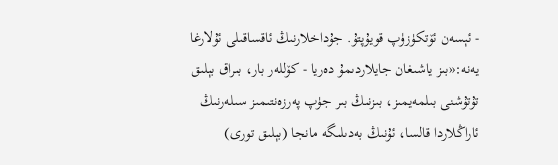- ئېسەن ئۆتكۈزۈپ قويۇپتۇ. جۇداخلارنىڭ ئاقساقىلى ئۇلارغا يەنە:«بىز ياشىغان جايلاردىمۇ دەريا - كۆللەر بار، بىراق بېلىق تۇتۇشنى بىلمەيمىز، بىزنىڭ بىر جۈپ پەرزەنتىمىز سىلەرنىڭ ئاراڭلاردا قالسا، ئۇنىڭ بەدىلىگە مانجا (بېلىق تورى)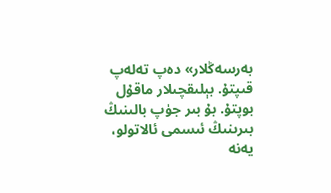بەرسەڭلار» دەپ تەلەپ قىپتۇ. بېلىقچىلار ماقۇل بوپتۇ. بۇ بىر جۈپ بالىنىڭ بىرىنىڭ ئىسمى ئالاتولو، يەنە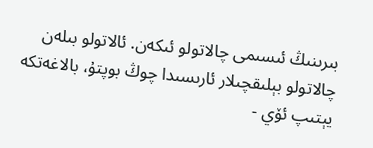بىرىنىڭ ئىسىمى چالاتولو ئىكەن. ئالاتولو بىلەن چالاتولو بېلىقچىلار ئارىسىدا چوڭ بوپتۇ، بالاغەتكە يېتىپ ئۆي -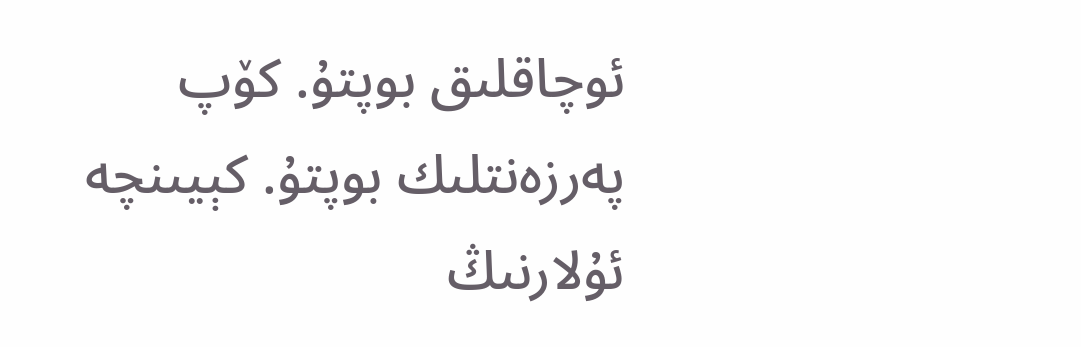ئوچاقلىق بوپتۇ. كۆپ پەرزەنتلىك بوپتۇ. كېيىنچە ئۇلارنىڭ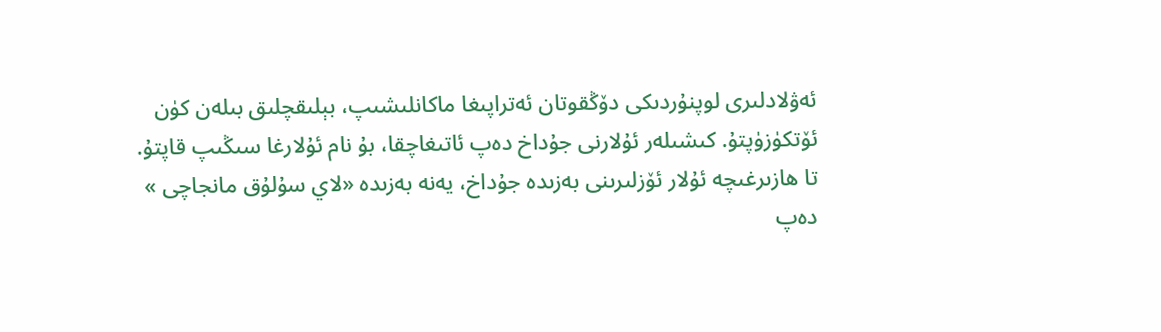ئەۋلادلىرى لوپنۇردىكى دۆڭقوتان ئەتراپىغا ماكانلىشىپ، بېلىقچلىق بىلەن كۈن ئۆتكۈزۈپتۇ. كىشىلەر ئۇلارنى جۇداخ دەپ ئاتىغاچقا، بۇ نام ئۇلارغا سىڭىپ قاپتۇ. تا ھازىرغىچە ئۇلار ئۆزلىرىنى بەزىدە جۇداخ، يەنە بەزىدە «لاي سۇلۇق مانجاچى » دەپ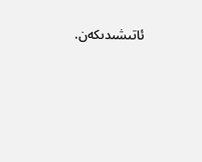ئاتىشىدىكەن.